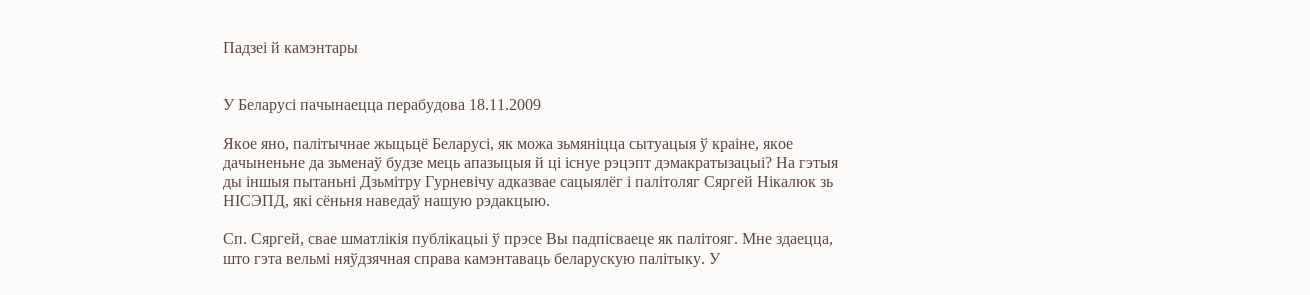Падзеі й камэнтары


У Беларусі пачынаецца перабудова 18.11.2009

Якое яно, палітычнае жыцьцё Беларусі, як можа зьмяніцца сытуацыя ў краіне, якое дачыненьне да зьменаў будзе мець апазыцыя й ці існуе рэцэпт дэмакратызацыі? На гэтыя ды іншыя пытаньні Дзьмітру Гурневічу адказвае сацыялёг і палітоляг Сяргей Нікалюк зь НІСЭПД, які сёньня наведаў нашую рэдакцыю.

Сп. Сяргей, свае шматлікія публікацыі ў прэсе Вы падпісваеце як палітояг. Мне здаецца, што гэта вельмі няўдзячная справа камэнтаваць беларускую палітыку. У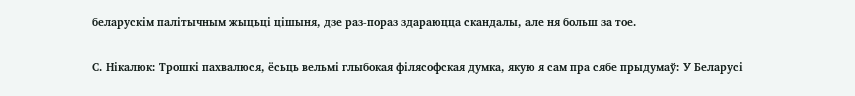беларускім палітычным жыцьці цішыня, дзе раз-пораз здараюцца скандалы, але ня больш за тое.

С. Нікалюк: Трошкі пахвалюся, ёсьць вельмі глыбокая філясофская думка, якую я сам пра сябе прыдумаў: У Беларусі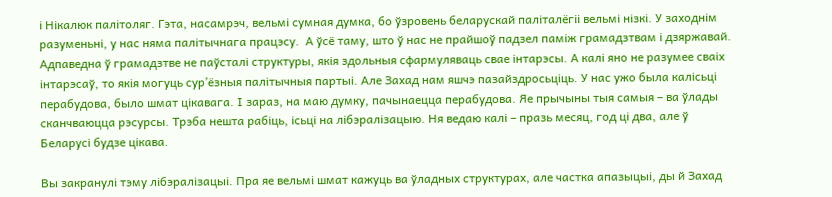і Нікалюк палітоляг. Гэта, насамрэч, вельмі сумная думка, бо ўзровень беларускай паліталёгіі вельмі нізкі. У заходнім разуменьні, у нас няма палітычнага працэсу.  А ўсё таму, што ў нас не прайшоў падзел паміж грамадзтвам і дзяржавай. Адпаведна ў грамадзтве не паўсталі структуры, якія здольныя сфармуляваць свае інтарэсы. А калі яно не разумее сваіх інтарэсаў, то якія могуць сур’ёзныя палітычныя партыі. Але Захад нам яшчэ пазайздросьціць. У нас ужо была калісьці перабудова, было шмат цікавага. І зараз, на маю думку, пачынаецца перабудова. Яе прычыны тыя самыя – ва ўлады сканчваюцца рэсурсы. Трэба нешта рабіць, ісьці на лібэралізацыю. Ня ведаю калі – празь месяц, год ці два, але ў Беларусі будзе цікава.

Вы закранулі тэму лібэралізацыі. Пра яе вельмі шмат кажуць ва ўладных структурах, але частка апазыцыі, ды й Захад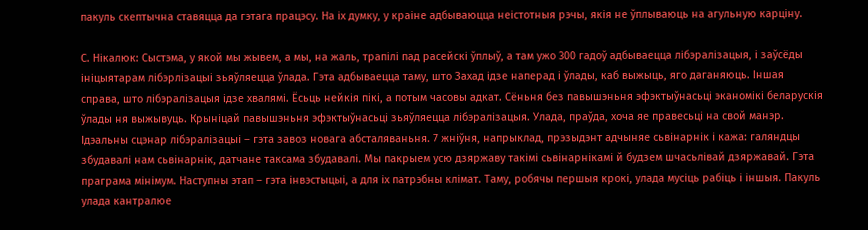пакуль скептычна ставяцца да гэтага працэсу. На іх думку, у краіне адбываюцца неістотныя рэчы, якія не ўплываюць на агульную карціну.

С. Нікалюк: Сыстэма, у якой мы жывем, а мы, на жаль, трапілі пад расейскі ўплыў, а там ужо 300 гадоў адбываецца лібэралізацыя, і заўсёды ініцыятарам лібэрлізацыі зьяўляецца ўлада. Гэта адбываецца таму, што Захад ідзе наперад і ўлады, каб выжыць, яго даганяюць. Іншая справа, што лібэралізацыя ідзе хвалямі. Ёсьць нейкія пікі, а потым часовы адкат. Сёньня без павышэньня эфэктыўнасьці эканомікі беларускія ўлады ня выжывуць. Крыніцай павышэньня эфэктыўнасьці зьяўляецца лібэралізацыя. Улада, праўда, хоча яе правесьці на свой манэр. Ідэальны сцэнар лібэралізацыі – гэта завоз новага абсталяваньня. 7 жніўня, напрыклад, прэзыдэнт адчыняе сьвінарнік і кажа: галяндцы збудавалі нам сьвінарнік, датчане таксама збудавалі. Мы пакрыем усю дзяржаву такімі сьвінарнікамі й будзем шчасьлівай дзяржавай. Гэта праграма мінімум. Наступны этап – гэта інвэстыцыі, а для іх патрэбны клімат. Таму, робячы першыя крокі, улада мусіць рабіць і іншыя. Пакуль улада кантралюе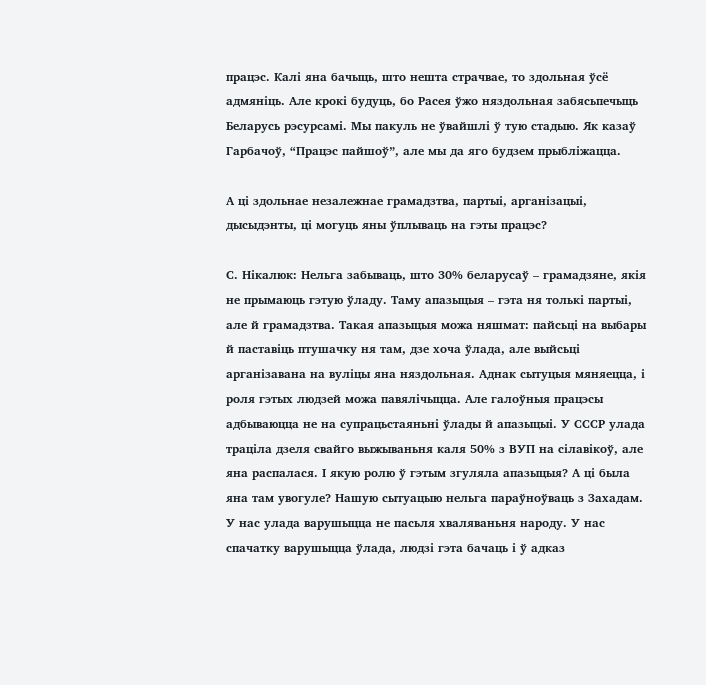працэс. Калі яна бачыць, што нешта страчвае, то здольная ўсё адмяніць. Але крокі будуць, бо Расея ўжо няздольная забясьпечыць Беларусь рэсурсамі. Мы пакуль не ўвайшлі ў тую стадыю. Як казаў Гарбачоў, “Працэс пайшоў”, але мы да яго будзем прыбліжацца.

А ці здольнае незалежнае грамадзтва, партыі, арганізацыі, дысыдэнты, ці могуць яны ўплываць на гэты працэс?

С. Нікалюк: Нельга забываць, што 30% беларусаў – грамадзяне, якія не прымаюць гэтую ўладу. Таму апазыцыя – гэта ня толькі партыі, але й грамадзтва. Такая апазыцыя можа няшмат: пайсьці на выбары й паставіць птушачку ня там, дзе хоча ўлада, але выйсьці арганізавана на вуліцы яна няздольная. Аднак сытуцыя мяняецца, і роля гэтых людзей можа павялічыцца. Але галоўныя працэсы адбываюцца не на супрацьстаяньні ўлады й апазыцыі. У СССР улада траціла дзеля свайго выжываньня каля 50% з ВУП на сілавікоў, але яна распалася. І якую ролю ў гэтым згуляла апазыцыя? А ці была яна там увогуле? Нашую сытуацыю нельга параўноўваць з Захадам. У нас улада варушыцца не пасьля хваляваньня народу. У нас спачатку варушыцца ўлада, людзі гэта бачаць і ў адказ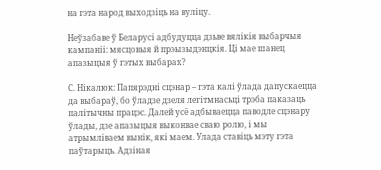на гэта народ выходзіць на вуліцу.

Неўзабаве ў Беларусі адбудуцца дзьве вялікія выбарчыя кампаніі: мясцовыя й прэызыдэнцкія. Ці мае шанец апазыцыя ў гэтых выбарах?

С. Нікалюк: Папярэдні сцэнар – гэта калі ўлада дапускаецца да выбараў, бо ўладзе дзеля легітмнасьці трэба паказаць палітычны працэс. Далей усё адбываецца паводле сцэнару ўлады, дзе апазыцыя выконвае сваю ролю, і мы атрымліваем вынік, які маем. Улада ставіць мэту гэта паўтарыць. Адзіная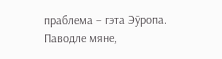праблема – гэта Эўропа. Паводле мяне,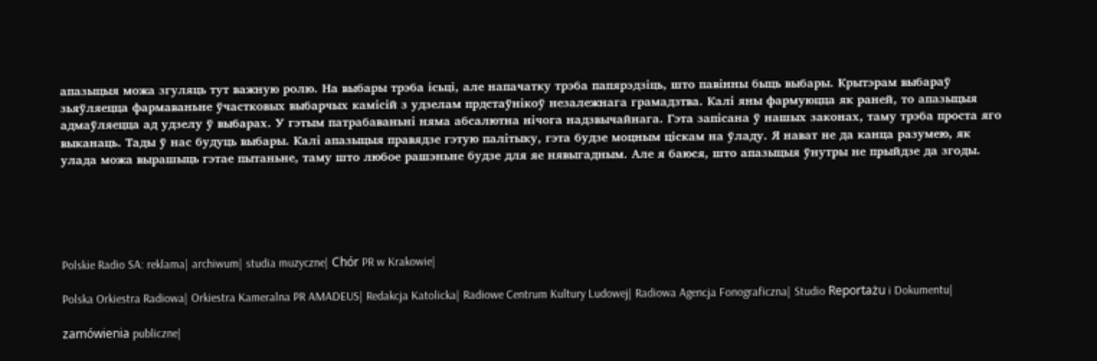апазыцыя можа згуляць тут важную ролю. На выбары трэба ісьці, але напачатку трэба папярэдзіць, што павінны быць выбары. Крытэрам выбараў зьяўляецца фармаваньне ўчастковых выбарчых камісій з удзелам прдстаўнікоў незалежнага грамадзтва. Калі яны фармуюцца як раней, то апазыцыя адмаўляецца ад удзелу ў выбарах. У гэтым патрабаваньні няма абсалютна нічога надзвычайнага. Гэта запісана ў нашых законах, таму трэба проста яго выканаць. Тады ў нас будуць выбары. Калі апазыцыя правядзе гэтую палітыку, гэта будзе моцным ціскам на ўладу. Я нават не да канца разумею, як улада можа вырашыць гэтае пытаньне, таму што любое рашэньне будзе для яе нявыгадным. Але я баюся, што апазыцыя ўнутры не прыйдзе да згоды.





Polskie Radio SA: reklama| archiwum| studia muzyczne| Chór PR w Krakowie|

Polska Orkiestra Radiowa| Orkiestra Kameralna PR AMADEUS| Redakcja Katolicka| Radiowe Centrum Kultury Ludowej| Radiowa Agencja Fonograficzna| Studio Reportażu i Dokumentu|

zamówienia publiczne|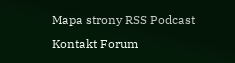Mapa strony RSS Podcast Kontakt Forum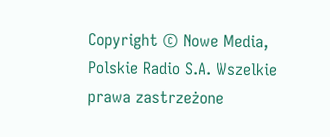Copyright © Nowe Media, Polskie Radio S.A. Wszelkie prawa zastrzeżone